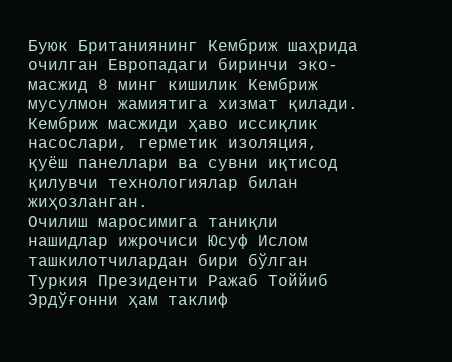Буюк Британиянинг Кембриж шаҳрида очилган Европадаги биринчи эко-масжид 8 минг кишилик Кембриж мусулмон жамиятига хизмат қилади.
Кембриж масжиди ҳаво иссиқлик насослари, герметик изоляция, қуёш панеллари ва сувни иқтисод қилувчи технологиялар билан жиҳозланган.
Очилиш маросимига таниқли нашидлар ижрочиси Юсуф Ислом ташкилотчилардан бири бўлган Туркия Президенти Ражаб Тоййиб Эрдўғонни ҳам таклиф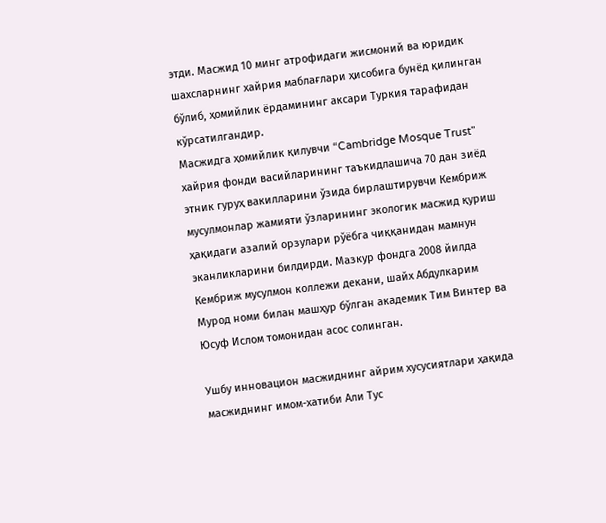этди. Масжид 10 минг атрофидаги жисмоний ва юридик шахсларнинг хайрия маблағлари ҳисобига бунёд қилинган бўлиб, ҳомийлик ёрдамининг аксари Туркия тарафидан кўрсатилгандир.
Масжидга ҳомийлик қилувчи “Cambridge Mosque Trust” хайрия фонди васийларининг таъкидлашича 70 дан зиёд этник гуруҳ вакилларини ўзида бирлаштирувчи Кембриж мусулмонлар жамияти ўзларининг экологик масжид қуриш ҳақидаги азалий орзулари рўёбга чиққанидан мамнун эканликларини билдирди. Мазкур фондга 2008 йилда Кембриж мусулмон коллежи декани, шайх Абдулкарим Мурод номи билан машҳур бўлган академик Тим Винтер ва Юсуф Ислом томонидан асос солинган.

Ушбу инновацион масжиднинг айрим хусусиятлари ҳақида масжиднинг имом-хатиби Али Тус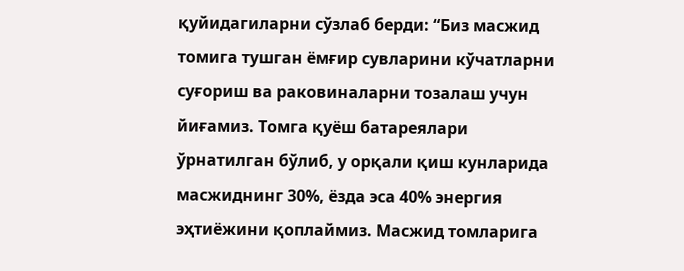қуйидагиларни сўзлаб берди: “Биз масжид томига тушган ёмғир сувларини кўчатларни суғориш ва раковиналарни тозалаш учун йиғамиз. Томга қуёш батареялари ўрнатилган бўлиб, у орқали қиш кунларида масжиднинг 30%, ёзда эса 40% энергия эҳтиёжини қоплаймиз. Масжид томларига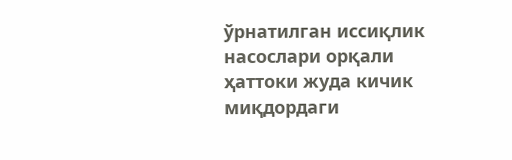ўрнатилган иссиқлик насослари орқали ҳаттоки жуда кичик миқдордаги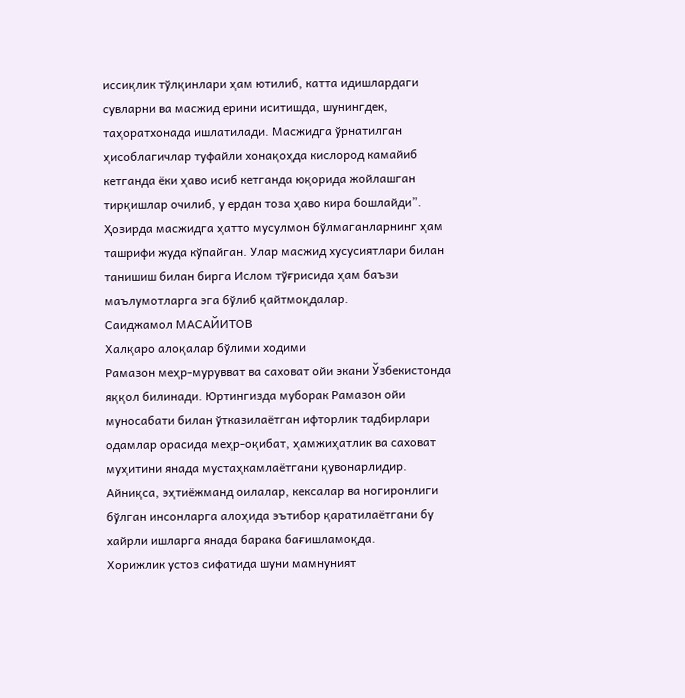иссиқлик тўлқинлари ҳам ютилиб, катта идишлардаги сувларни ва масжид ерини иситишда, шунингдек, таҳоратхонада ишлатилади. Масжидга ўрнатилган ҳисоблагичлар туфайли хонақоҳда кислород камайиб кетганда ёки ҳаво исиб кетганда юқорида жойлашган тирқишлар очилиб, у ердан тоза ҳаво кира бошлайди”.
Ҳозирда масжидга ҳатто мусулмон бўлмаганларнинг ҳам ташрифи жуда кўпайган. Улар масжид хусусиятлари билан танишиш билан бирга Ислом тўғрисида ҳам баъзи маълумотларга эга бўлиб қайтмоқдалар.
Саиджамол МАСАЙИТОВ
Халқаро алоқалар бўлими ходими
Рамазон меҳр-мурувват ва саховат ойи экани Ўзбекистонда яққол билинади. Юртингизда муборак Рамазон ойи муносабати билан ўтказилаётган ифторлик тадбирлари одамлар орасида меҳр-оқибат, ҳамжиҳатлик ва саховат муҳитини янада мустаҳкамлаётгани қувонарлидир. Айниқса, эҳтиёжманд оилалар, кексалар ва ногиронлиги бўлган инсонларга алоҳида эътибор қаратилаётгани бу хайрли ишларга янада барака бағишламоқда.
Хорижлик устоз сифатида шуни мамнуният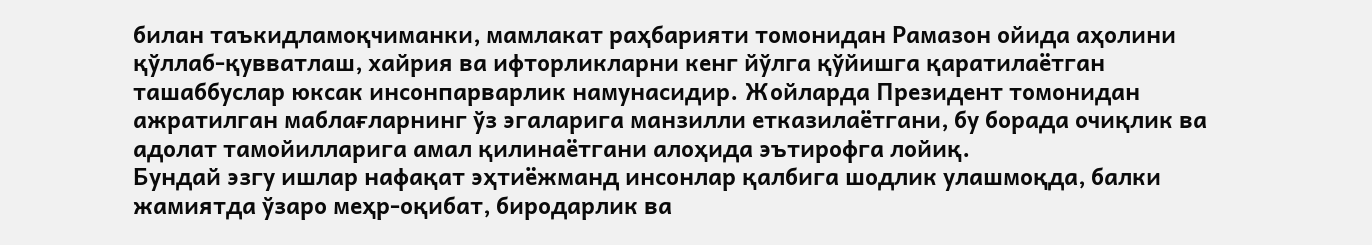билан таъкидламоқчиманки, мамлакат раҳбарияти томонидан Рамазон ойида аҳолини қўллаб-қувватлаш, хайрия ва ифторликларни кенг йўлга қўйишга қаратилаётган ташаббуслар юксак инсонпарварлик намунасидир. Жойларда Президент томонидан ажратилган маблағларнинг ўз эгаларига манзилли етказилаётгани, бу борада очиқлик ва адолат тамойилларига амал қилинаётгани алоҳида эътирофга лойиқ.
Бундай эзгу ишлар нафақат эҳтиёжманд инсонлар қалбига шодлик улашмоқда, балки жамиятда ўзаро меҳр-оқибат, биродарлик ва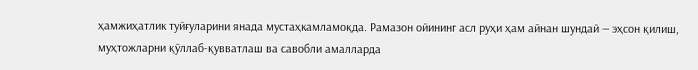ҳамжиҳатлик туйғуларини янада мустаҳкамламоқда. Рамазон ойининг асл руҳи ҳам айнан шундай — эҳсон қилиш, муҳтожларни қўллаб-қувватлаш ва савобли амалларда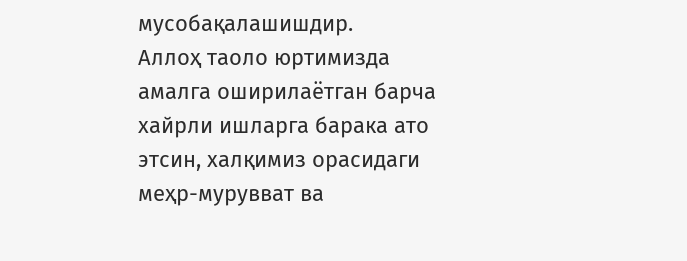мусобақалашишдир.
Аллоҳ таоло юртимизда амалга оширилаётган барча хайрли ишларга барака ато этсин, халқимиз орасидаги меҳр-мурувват ва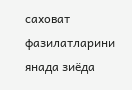саховат фазилатларини янада зиёда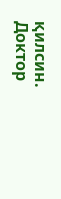қилсин.
Доктор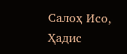Салоҳ Исо,
Ҳадис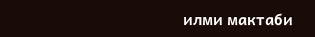илми мактаби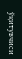ўқитувчиси